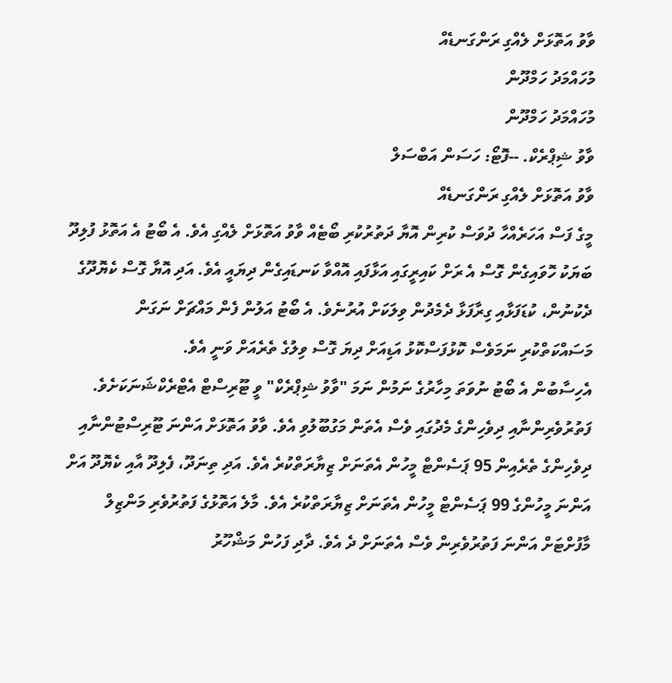ވާވު އަތޮޅަށް ލެއްގި ރަންގަނޑެއް
މުހައްމަދު ހަމްދޫން
މުހައްމަދު ހަމްދޫން
ވާވު ޝިޕްރެކް. --ފޮޓޯ: ހަސަން އަބްސަލް
ވާވު އަތޮޅަށް ލެއްގި ރަންގަނޑެއް
މީގެ ފަސް އަހަރެއްހާ ދުވަސް ކުރިން އޮޔާ ދަތުރުކުރި ބޯޓެއް ވާވު އަތޮޅަށް ލެއްގި އެވެ. އެ ބޯޓު އެ އަތޮޅު ފުލިދޫ ބަޔަކު ހޮވައިގެން ގޮސް އެ ރަށް ކައިރީގައި އަޅާފައި އޮއްވާ ކަނޑައިގެން ދިޔައީ އެވެ. އަދި އޮޔާ ގޮސް ކެޔޮދޫގެ ދެކުނުން، ކުޑަފަޅާއި ގިރާފަޅާ ދެމެދުން ވިލަކަށް އުރުނެވެ. އެ ބޯޓު އަލުން ފެން މައްޗަށް ނަގަން މަސައްކަތްކުރި ނަމަވެސް ކޮޅުފަސްކޮޅު އަޑިއަށް ދިޔަ ގޮސް ވިލުގެ ތެރެއަށް ވަނީ އެވެ.
އެހިސާބުން އެ ބޯޓު ނުވަތަ މިހާރުގެ ނަމުން ނަމަ "ވާވު ޝިޕްރެކް" ވީ ޓޫރިސްޓް އެޓްރެކްޝަނަކަށެވެ. ފަތުރުވެރިންނާއި ދިވެހިންގެ މެދުގައި ވެސް އެތަން މަގުބޫލުވި އެވެ. ވާވު އަތޮޅަށް އަންނަ ޓޫރިސްޓުންނާއި ދިވެހިންގެ ތެރެއިން 95 ޕަސެންޓް މީހުން އެތަނަށް ޒިޔާރަތްކުރެ އެވެ. އަދި ތިނަދޫ، ފެލިދޫ އާއި ކެޔޮދޫ އަށް އަންނަ މީހުންގެ 99 ޕަސެންޓް މީހުން އެތަނަށް ޒިޔާރަތްކުރެ އެވެ. މާލެ އަތޮޅުގެ ފަތުރުވެރި މަންޒިލް މާފުށްޓަށް އަންނަ ފަތުރުވެރިން ވެސް އެތަނަށް ދެ އެވެ. ދާދި ފަހުން މަޝްހޫރު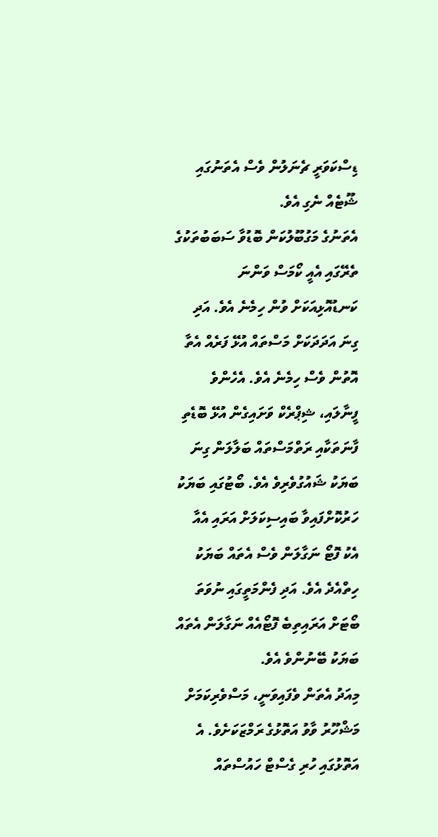ޑިސްކަވަރީ ޗެނަލުން ވެސް އެތަނުގައި ޝޫޓެއް ނެގި އެވެ.
އެތަނުގެ މަގުބޫލުކަން ބޮޑުވާ ސަބަބުތަކުގެ ތެރޭގައި އެއީ ކޯމަސް ވަންނަ ކަނޑުއޮޅިއަކަށް ވުން ހިމެނެ އެވެ. އަދި ގިނަ އަދަދަކަށް މަސްތައް އުޅޭ ފަރެއް އެތާ އޮތުން ވެސް ހިމެނެ އެވެ. އެހެންވެ ފީނާލައި، ޝިޕްރެކް ވަށައިގެން އުޅޭ ބޮޑެތި ފާނަތަކާއި ރަތްމަސްތައް ބަލާލަން ގިނަ ބަޔަކު ޝައުގުވެރިވެ އެވެ. ބޯޓުގައި ބަޔަކު ހަރުކޮށްފައިވާ ބައިސިކަލަށް އަރައި އެއާ އެކު ފޮޓޯ ނަގާލަން ވެސް އެތައް ބަޔަކު ހިތްއެދެ އެވެ. އަދި ފެންމަތީގައި ނުވަތަ ބޯޓަށް އަރައިތިބެ ފޮޓޯއެއް ނަގާލަން އެތައް ބަޔަކު ބޭނުންވެ އެވެ.
މިއަދު އެތަން ވެފައިވަނީ، މަސްވެރިކަމަށް މަޝްހޫރު ވާވު އަތޮޅުގެ ރަމްޒަކަށެވެ. އެ އަތޮޅުގައި ހުރި ގެސްޓް ހައުސްތައް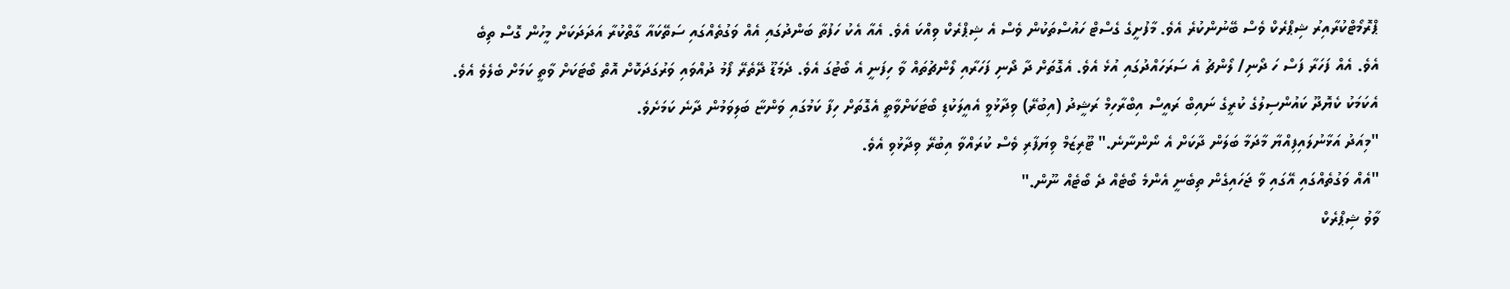ޕްރޮމޯޓްކުރާއިރު ޝިޕްރެކް ވެސް ބޭނުންކުރެ އެވެ. މާފުށީގެ ގެސްޓް ހައުސްތަކުން ވެސް އެ ޝިޕްރެކް ވިއްކަ އެވެ. އެއާ އެކު ހަފުތާ ބަންދުގައި އެއް ވަގުތެއްގައި ސަތޭކައާ ގާތްކުރާ އަދަދަކަށް މީހުން ގޮސް ތިބެ އެވެ. އެއް ފަހަރާ ފަސް ހަ ދޯނި/ ލޯންޗު އެ ސަރަހައްދުގައި އުޅެ އެވެ. އެގޮތަށް ދާ ދޯނި ފަހަރާއި ލޯންޗުތައް ވާ ހިފަނީ އެ ބޯޓުގަ އެވެ. ދެމަޑޫ ދޭތެރޭ ފޯމު ދުއްވައި ވަރުގަދަކޮށް އޮތް ބޯޓަކަށް ވާތީ ކަމަށް ބެލެވެ އެވެ.
އެކަމަކު ކެޔޮދޫ ކައުންސިލުގެ ކުރީގެ ނައިބް ރައީސް އިބްރާހިމް ރަޝީދު (އިބުރޭ) ވިދާޅުވީ އެއީލަކުޑި ބޯޓަކަށްވާތީ އެގޮތަށް ހިފާ ކަމުގައި ވަންޏާ ބަލިވަމުން ދާނެ ކަމަށެވެ.
"މިއަދު އަޅާނުލައިފިއްޔާ މާދަމާ ބަލަން ދާކަށް އެ ނޯންނާނެ." ޓޫރިޒަމް ވިޔަފާރި ވެސް ކުރައްވާ އިބުރޭ ވިދާޅުވި އެވެ.
"އެއް ވަގުތެއްގައި އޭގައި ވާ ޖަހައިގެން ތިބެނީ އެންމެ ބޯޓެއް ދެ ބޯޓެއް ނޫން."
ވާވު ޝިޕްރެކް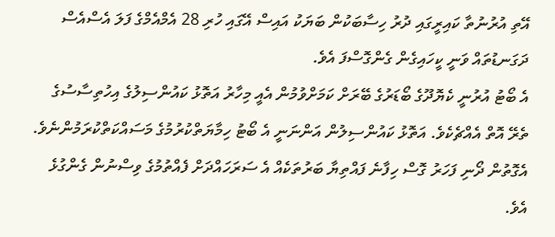އޭތި އުރުނުތާ ކައިރީގައި ދުރު ހިސާބަކުން ބަޔަކު އައިސް އޭގައި ހުރި 28 އެމްއެމްގެ ފަލަ އެސްއެސް ދަގަނޑުތައް ވަނީ ކީހައިގެން ގެންގޮސްފަ އެވެ.
އެ ބޯޓު އުރުނީ ކެޔޮދޫގެ ބޯޑަރުގެ ބޭރަށް ކަމަށްވުމުން އެއީ މިހާރު އަތޮޅު ކައުންސިލުގެ އިހުތިސާސުގެ ތެރޭ އޮތް އެއްޗެކެވެ. އަތޮޅު ކައުންސިލުން އަންނަނީ އެ ބޯޓު ހިމާޔަތްކުރުމުގެ މަސައްކަތްކުރަމުންނެވެ. އެގޮތުން ދޯނި ފަހަރު ގޮސް ހިފާނެ ފައްތިޔާ ބަރުތަކެއް އެ ސަރަހައްދަށް ފެއްތުމުގެ ވިސްނުން ގެންގުޅެ އެވެ.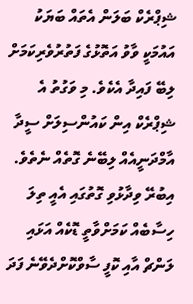ޝިޕްރެކް ބަލަން އެތައް ބަޔަކު އައުމަކީ ވާވު އަތޮޅުގެ ފަތުރުވެރިކަމަށް ލިބޭ ފައިދާ އެކެވެ. މި ވަގުތު އެ ޝިޕްރެކް އިން ކައުންސިލަށް ސީދާ އާމްދަނީއެއް ލިބޭނެ ގޮތެއް ނެތެވެ. އިބުރޭ ވިދާޅުވި ގޮތުގައި އެއީ ތިލަ ހިސާބެއް ކަމަށްވާތީ ޑޮކެއް އަޅައި ލަންޗް އާއި ކޮފީ ސާވްކޮށްދެވޭނެ ފަދަ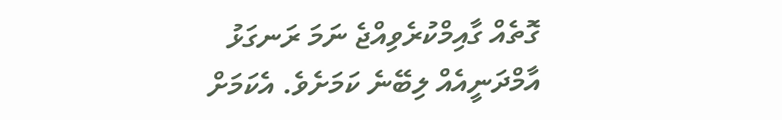ގޮތެއް ގާއިމްކުރެވިއްޖެ ނަމަ ރަނގަޅު އާމްދަނީއެއް ލިބޭނެ ކަމަށެވެ. އެކަމަށް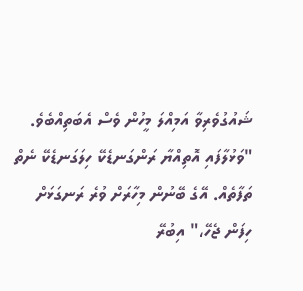ޝައުގުވެރިވާ އަމިއްލަ މީހުން ވެސް އެބަތިއްބެވެ.
"ވަޅުލާފައި އޮތިއްޔާ ރަންގަނޑެކޭ ހިލަގަނޑެކޭ ނެތް ތަފާތެއް. އޭގެ ބޭނުން މިހާރަށް ވުރެ ރަނގަޅަށް ހިފަން ޖެހޭ،" އިބުރޭ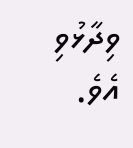ވިދާޅުވި އެވެ.